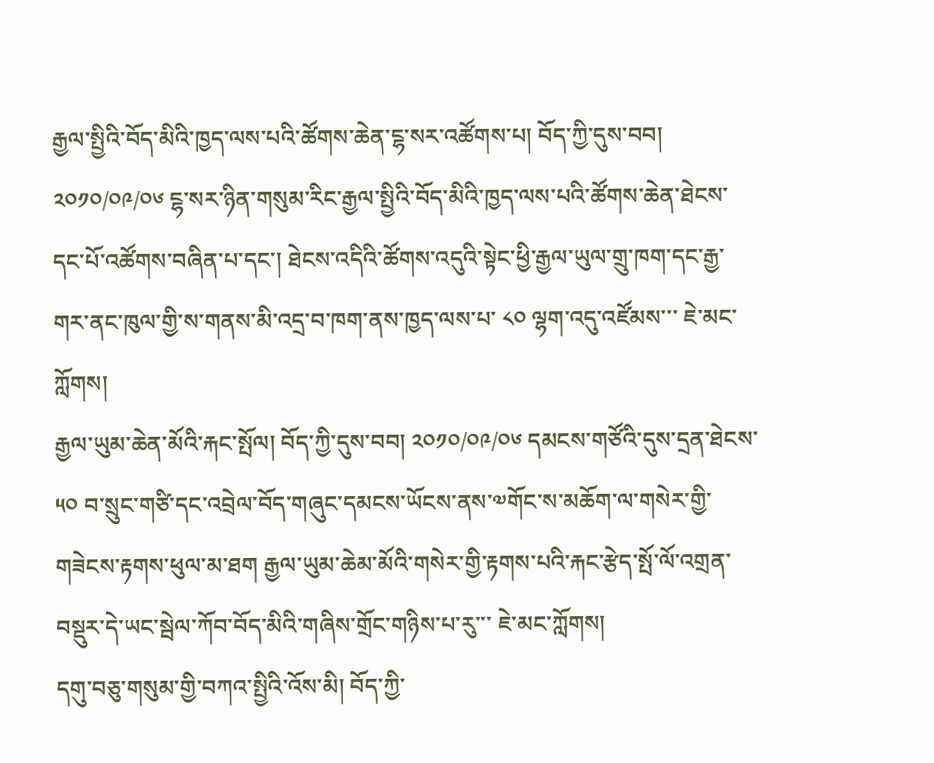རྒྱལ་སྤྱིའི་བོད་མིའི་ཁྱད་ལས་པའི་ཚོགས་ཆེན་ངྷ་སར་འཚོགས་པ། བོད་ཀྱི་དུས་བབ། ༢༠༡༠/༠༩/༠༦ ངྷ་སར་ཉིན་གསུམ་རིང་རྒྱལ་སྤྱིའི་བོད་མིའི་ཁྱད་ལས་པའི་ཚོགས་ཆེན་ཐེངས་དང་པོ་འཚོགས་བཞིན་པ་དང་། ཐེངས་འདིའི་ཚོགས་འདུའི་སྟེང་ཕྱི་རྒྱལ་ཡུལ་གྲུ་ཁག་དང་རྒྱ་གར་ནང་ཁུལ་གྱི་ས་གནས་མི་འདྲ་བ་ཁག་ནས་ཁྱད་ལས་པ་ ༨༠ ལྷག་འདུ་འཛོམས་་་ ཇེ་མང་ཀློགས།
རྒྱལ་ཡུམ་ཆེན་མོའི་རྐང་སྤོལ། བོད་ཀྱི་དུས་བབ། ༢༠༡༠/༠༩/༠༦ དམངས་གཙོའི་དུས་དྲན་ཐེངས་ ༥༠ བ་སྲུང་གཙི་དང་འབྲེལ་བོད་གཞུང་དམངས་ཡོངས་ནས་༧གོང་ས་མཆོག་ལ་གསེར་གྱི་གཟེངས་རྟགས་ཕུལ་མ་ཐག རྒྱལ་ཡུམ་ཆེམ་མོའི་གསེར་གྱི་རྟགས་པའི་རྐང་རྩེད་སྤོ་ལོ་འགྲན་བསྡུར་དེ་ཡང་སྦེལ་ཀོབ་བོད་མིའི་གཞིས་གྲོང་གཉིས་པ་རུ་་་ ཇེ་མང་ཀློགས།
དགུ་བཅུ་གསུམ་གྱི་བཀའ་སྤྱིའི་འོས་མི། བོད་ཀྱི་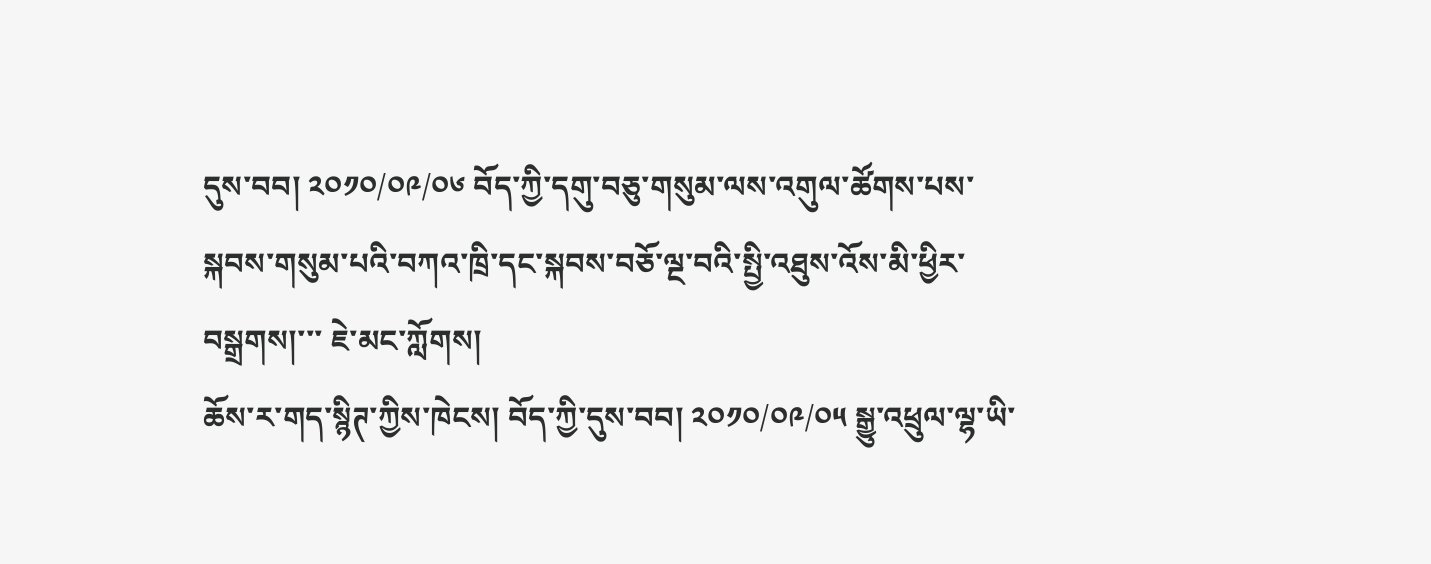དུས་བབ། ༢༠༡༠/༠༩/༠༦ བོད་ཀྱི་དགུ་བཅུ་གསུམ་ལས་འགུལ་ཚོགས་པས་སྐབས་གསུམ་པའི་བཀའ་ཁྲི་དང་སྐབས་བཅོ་ལྔ་བའི་སྤྱི་འཐུས་འོས་མི་ཕྱིར་བསྒྲགས།་་་ ཇེ་མང་ཀློགས།
ཆོས་ར་གད་སྙིཊ་ཀྱིས་ཁེངས། བོད་ཀྱི་དུས་བབ། ༢༠༡༠/༠༩/༠༥ སྒྱུ་འཕྲུལ་ལྷ་ཡི་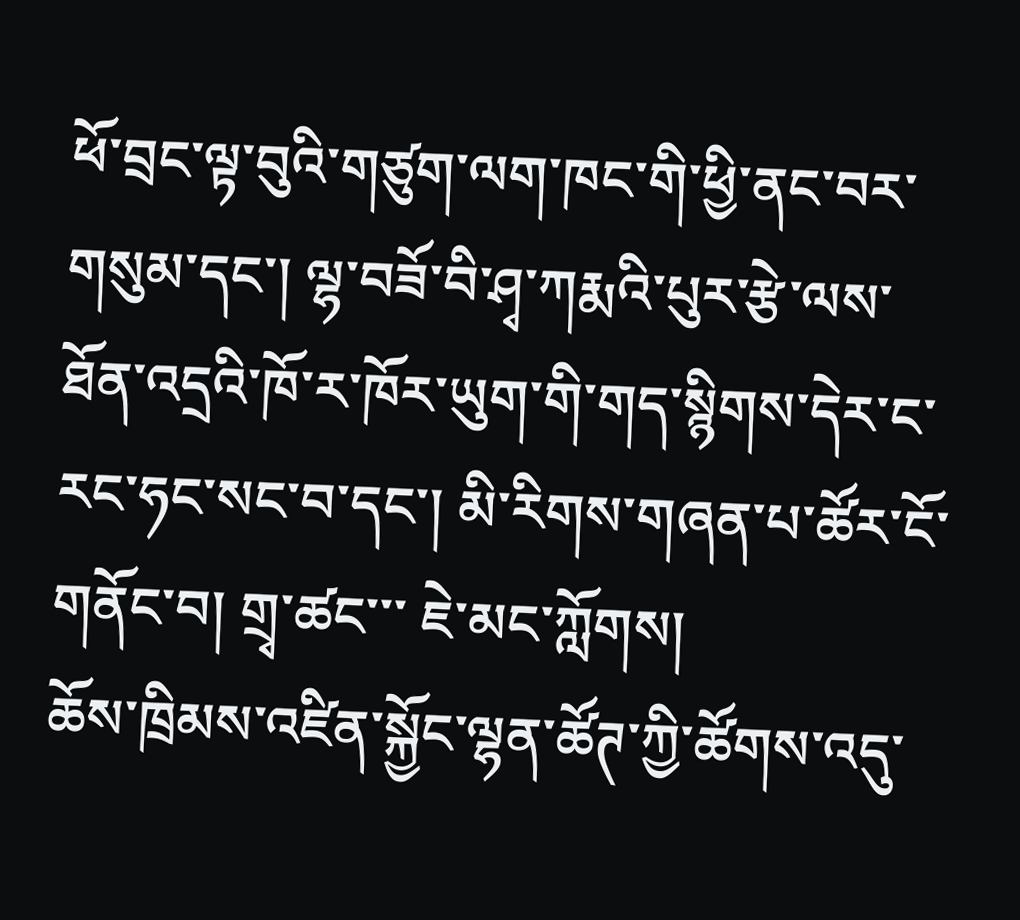ཕོ་བྲང་ལྟ་བུའི་གཙུག་ལག་ཁང་གི་ཕྱི་ནང་བར་གསུམ་དང་། ལྷ་བཟོ་བི་ཤྭ་ཀརྨའི་པུར་རྩེ་ལས་ཐོན་འདྲའི་ཁོ་ར་ཁོར་ཡུག་གི་གད་སྙིགས་དེར་ང་རང་ཧང་སང་བ་དང་། མི་རིགས་གཞན་པ་ཚོར་ངོ་གནོང་བ། གྲྭ་ཚང་་་ ཇེ་མང་ཀློགས།
ཆོས་ཁྲིམས་འཛིན་སྐྱོང་ལྷན་ཚོཊ་ཀྱི་ཚོགས་འདུ་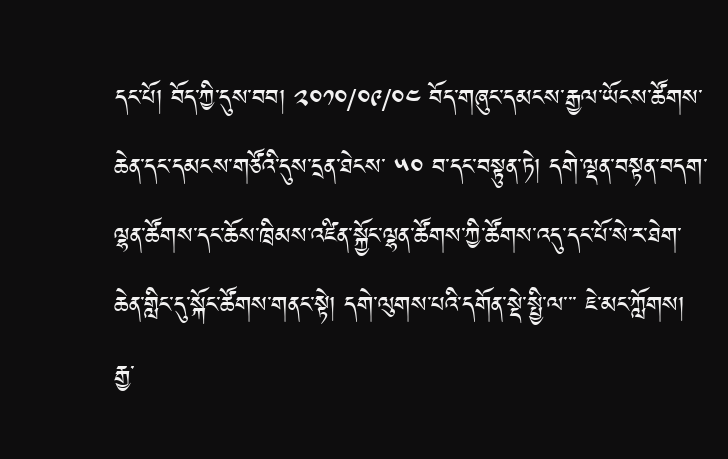དང་པོ། བོད་ཀྱི་དུས་བབ། ༢༠༡༠/༠༩/༠༤ བོད་གཞུང་དམངས་རྒྱལ་ཡོངས་ཚོགས་ཆེན་དང་དམངས་གཙོའི་དུས་དྲན་ཐེངས་ ༥༠ བ་དང་བསྟུན་ཏེ། དགེ་ལྡན་བསྟན་བདག་ལྷན་ཚོགས་དང་ཆོས་ཁྲིམས་འཛིན་སྐྱོང་ལྷན་ཚོགས་ཀྱི་ཚོགས་འདུ་དང་པོ་སེ་ར་ཐེག་ཆེན་གླིང་དུ་སྐོང་ཚོགས་གནང་སྟེ། དགེ་ལུགས་པའི་དགོན་སྡེ་སྤྱི་ལ་་་ ཇེ་མང་ཀློགས།
རྒྱ་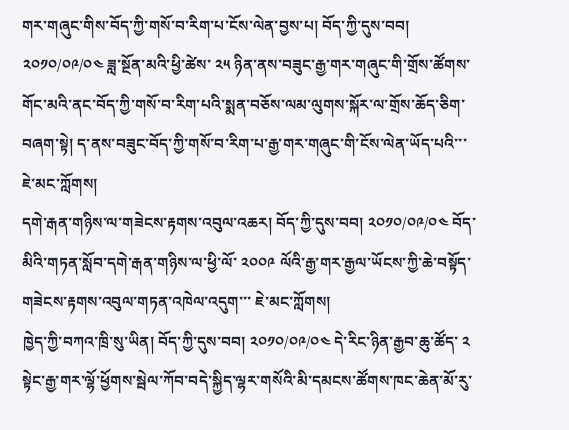གར་གཞུང་གིས་བོད་ཀྱི་གསོ་བ་རིག་པ་ངོས་ལེན་བྱས་པ། བོད་ཀྱི་དུས་བབ། ༢༠༡༠/༠༩/༠༤ ཟླ་སྔོན་མའི་ཕྱི་ཚེས་ ༢༥ ཉིན་ནས་བཟུང་རྒྱ་གར་གཞུང་གི་གྲོས་ཚོགས་གོང་མའི་ནང་བོད་ཀྱི་གསོ་བ་རིག་པའི་སྨན་བཅོས་ལམ་ལུགས་སྐོར་ལ་གྲོས་ཆོད་ཅིག་བཞག་སྟེ། ད་ནས་བཟུང་བོད་ཀྱི་གསོ་བ་རིག་པ་རྒྱ་གར་གཞུང་གི་ངོས་ལེན་ཡོད་པའི་་་ ཇེ་མང་ཀློགས།
དགེ་རྒན་གཉིས་ལ་གཟེངས་རྟགས་འབུལ་འཆར། བོད་ཀྱི་དུས་བབ། ༢༠༡༠/༠༩/༠༤ བོད་མིའི་གཏན་སློབ་དགེ་རྒན་གཉིས་ལ་ཕྱི་ལོ་ ༢༠༠༩ ལོའི་རྒྱ་གར་རྒྱལ་ཡོངས་ཀྱི་ཆེ་བསྟོད་གཟེངས་རྟགས་འབུལ་གཏན་འཁེལ་འདུག་་་ ཇེ་མང་ཀློགས།
ཁྱེད་ཀྱི་བཀའ་ཁྲི་སུ་ཡིན། བོད་ཀྱི་དུས་བབ། ༢༠༡༠/༠༩/༠༤ དེ་རིང་ཉིན་རྒྱབ་ཆུ་ཚོད་ ༢ སྟེང་རྒྱ་གར་ལྷོ་ཕྱོགས་སྦེལ་ཀོབ་བདེ་སྐྱིད་ལྷར་གསོའི་མི་དམངས་ཚོགས་ཁང་ཆེན་མོ་རུ་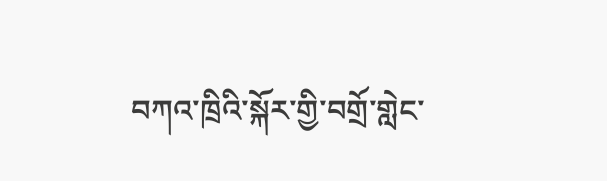བཀའ་ཁྲིའི་སྐོར་གྱི་བགྲོ་གླེང་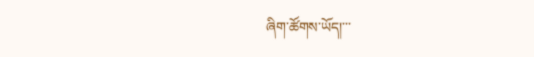ཞིག་ཚོགས་ཡོད།་་་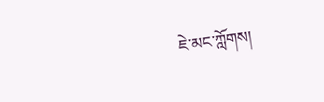ཇེ་མང་ཀློགས།